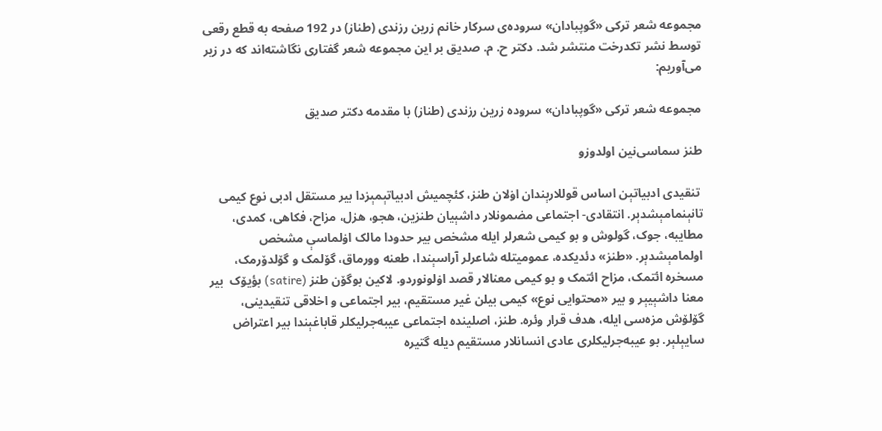مجموعه شعر ترکی «گوپبادان» سروده‌ی سرکار خانم زرین رزندی (طناز) در 192 صفحه به قطع رقعی توسط نشر تکدرخت منتشر شد. دکتر ح. م. صدیق بر این مجموعه شعر گفتاری نگاشته‌اند که در زیر می‌آوریم:

مجموعه شعر ترکی «گوپبادان» سروده زرین رزندی (طناز) با مقدمه دکتر صدیق

طنز سماسی‌نین اولدوزو

 تنقیدی ادبیاتېن اساس قوللارېندان اۏلان طنز، کئچمیش ادبیاتېمېزدا بیر مستقل ادبی نوع کیمی تانېنمامېشدېر. انتقادی- اجتماعی مضمونلار داشېیان طنزین، هجو، هزل، مزاح، فکاهی، کمدی، مطایبه، جوک، گولوش و بو کیمی شعرلر ایله مشخص بیر حدودا مالک اۏلماسې مشخص اولمامېشدېر. «طنز» دئدیکده، عمومیتله شاعرلر آراسېندا، طعنه وورماق، گۆلمک و گۆلدۆرمک، مسخره ائتمک، مزاح ائتمک و بو کیمی معنالار قصد اۏلونوردو. لاکین بوگۆن طنز (satire) بؤیۆک  بیر معنا داشېیېر و بیر «محتوایی نوع» کیمی بیلن غیر مستقیم، بیر اجتماعی و اخلاقی تنقیدینی، گۆلۆش مزه‌سی ایله، هدف قرار وئره. طنز، اصلینده اجتماعی عیبه‌‌جرلیکلر قاباغېندا بیر اعتراض سایېلېر. بو ‌عیبه‌جرلیکلری عادی انسانلار مستقیم دیله گتیره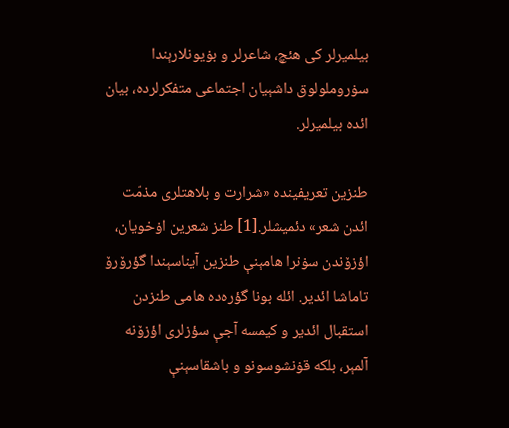بیلمیرلر کی هئچ، شاعرلر و بۏیونلارېندا سۏروملولوق داشېیان اجتماعی متفکرلرده، بیان ائده بیلمیرلر.

طنزین تعریفینده «شرارت و بلاهتلری مذمّت ائدن شعر» دئمیشلر.[1] طنز شعرین اۏخویان، اؤزۆندن سۏنرا هامېنې طنزین آیناسېندا گؤرۆرۆ تاماشا ائدیر. ائله بونا گؤره‌ده هامی طنزدن استقبال ائدیر و کیمسه آجې سؤزلری اؤزۆنه آلمېر، بلکه قۏنشوسونو و باشقاسېنې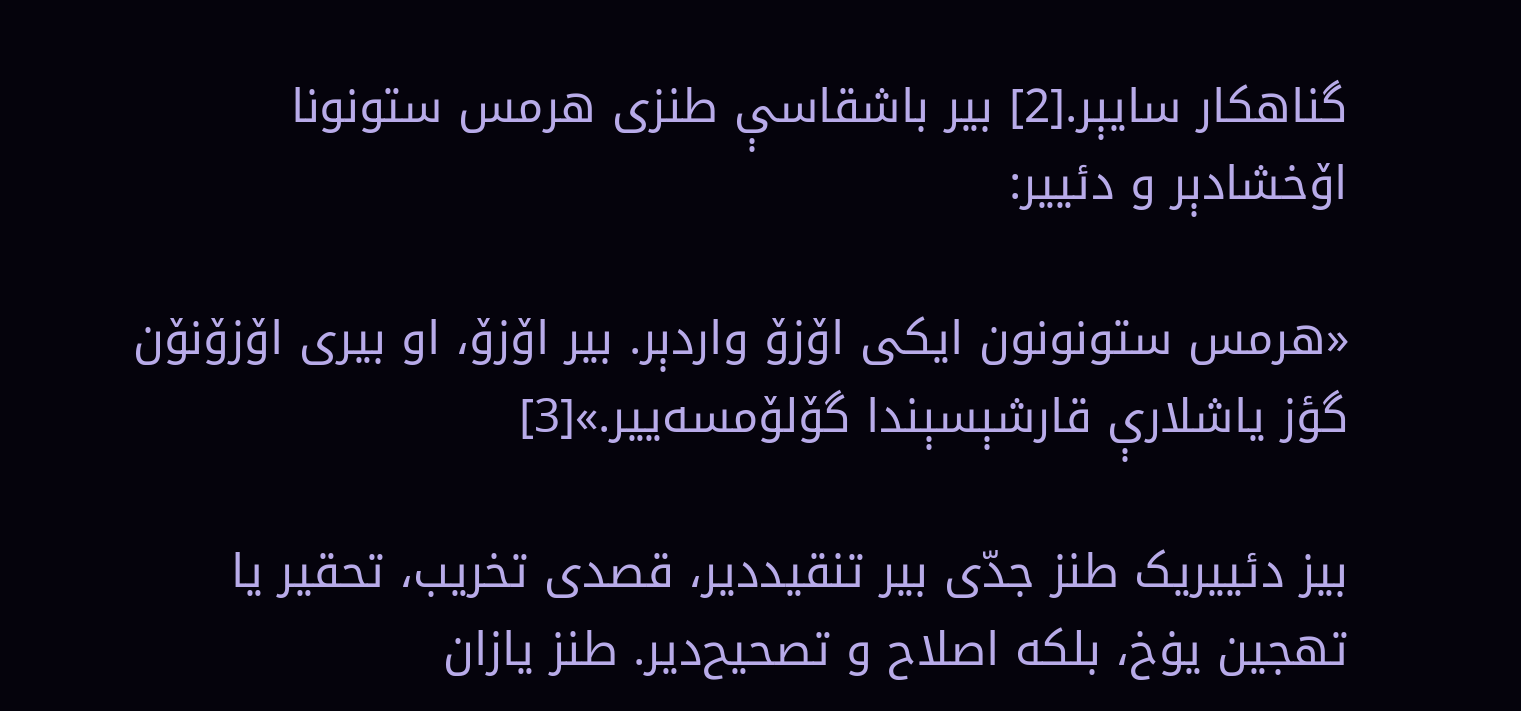گناهکار سایېر.[2] بیر باشقاسې طنزی هرمس ستونونا اۆخشادېر و دئییر:

«هرمس ستونونون ایکی اۆزۆ واردېر. بیر اۆزۆ، او بیری اۆزۆنۆن گؤز یاشلارې قارشېسېندا گۆلۆمسه‌ییر.»[3]

بیز دئییریک طنز جدّی بیر تنقیددیر، قصدی تخریب، تحقیر یا تهجین یۏخ، بلکه اصلاح و تصحیح‌دیر. طنز یازان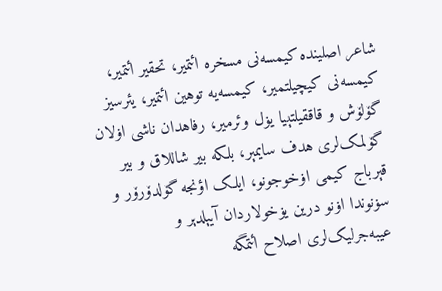شاعر اصلینده کیمسه‌نی مسخره ائتمیر، تحقیر ائتمیر، کیمسه‌نی کیچیلتمیر، کیمسه‌یه توهین ائتمیر، یئرسیز گۆلۆش و قاققیلتېیا یۏل وئرمیر، رفاهدان ناشی اۏلان گۆلمک‌لری هدف سایمېر، بلکه بیر شاللاق و بیر قېرباج کیمی اۏخوجونو، ایلک اؤنجه گۆلدۆرۆر و سۏنوندا اۏنو درین یۏخولاردان آیېلدېر و عیبه‌جرلیک‌لری اصلاح ائتمگه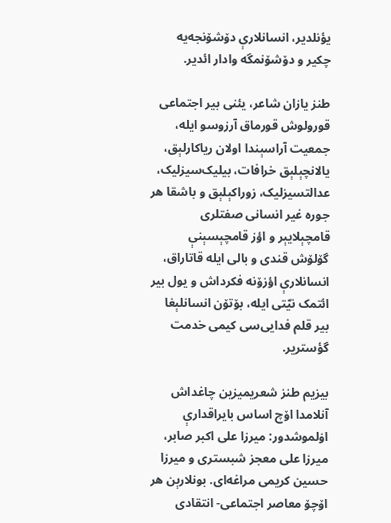یؤنلدیر، انسانلارې دۆشۆنجه‌یه چکیر و دۆشۆنمگه وادار ائدیر.

طنز یازان شاعر، یئنی بیر اجتماعی قورولوش قورماق آرزوسو ایله، جمعیت آراسېندا اولان ریاکارلېق، یالانچېلېق خرافات، بیلیک‌سیزلیک، عدالتسیزلیک، زوراکېلېق و باشقا هر جوره غیر انسانی صفتلری قامچېلایېر و اؤز قامچېسېنې گۆلۆش قندی و بالی ایله قاتاراق، انسانلارې اؤزۆنه فکرداش و یول بیر ائتمک نیّتی ایله، بۆتۆن انسانلېغا بیر قلم فدایی‌سی کیمی خدمت گؤستریر.

بیزیم طنز شعریمیزین چاغداش آنلامدا اۆچ اساس بایراقدارې اۏلموشدور: میرزا علی اکبر صابر، میرزا علی معجز شبستری و میرزا حسین کریمی مراغه‌ای. بونلارېن هر اۆچۆ معاصر اجتماعی- انتقادی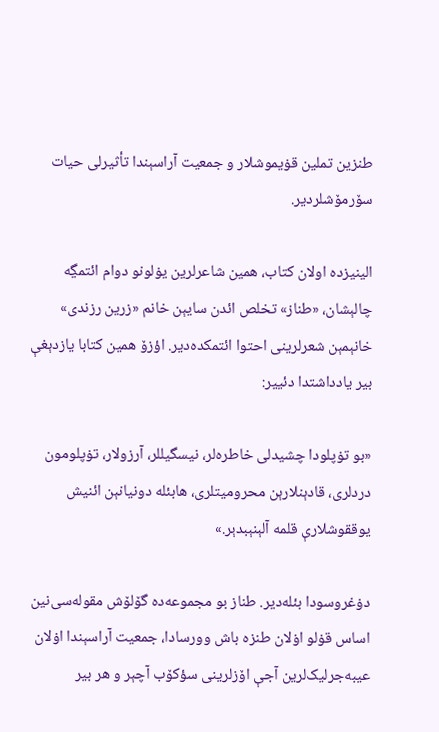طنزین تملین قۏیموشلار و جمعیت آراسېندا تأثیرلی حیات سۆرمۆشلردیر.

الینیزده اولان کتاب، همین شاعرلرین یۏلونو دوام ائتمڲه چالېشان، «طناز» تخلص ائدن سایېن خانم «زرین رزندی» خانېمېن شعرلرینی احتوا ائتمکده‌دیر. اؤزۆ همین کتابا یازدېغې بیر یادداشتدا دئییر:

«بو تۏپلودا چشیدلی خاطره‌لر، نیسگیللر، آرزولار، تۏپلومون دردلری، قادېنلارېن محرومیتلری، هابئله دونیانېن ائنیش یوققوشلارې قلمه آلېنېبدېر.»

دۏغروسودا بئله‌دیر. طناز بو مجموعه‌ده گۆلۆش مقوله‌سی‌نین اساس قۏلو اۏلان طنزه باش وورسادا، جمعیت آراسېندا اۏلان عیبه‌جرلیک‌لرین آجې اۆزلرینی سؤکۆب آچېر و هر بیر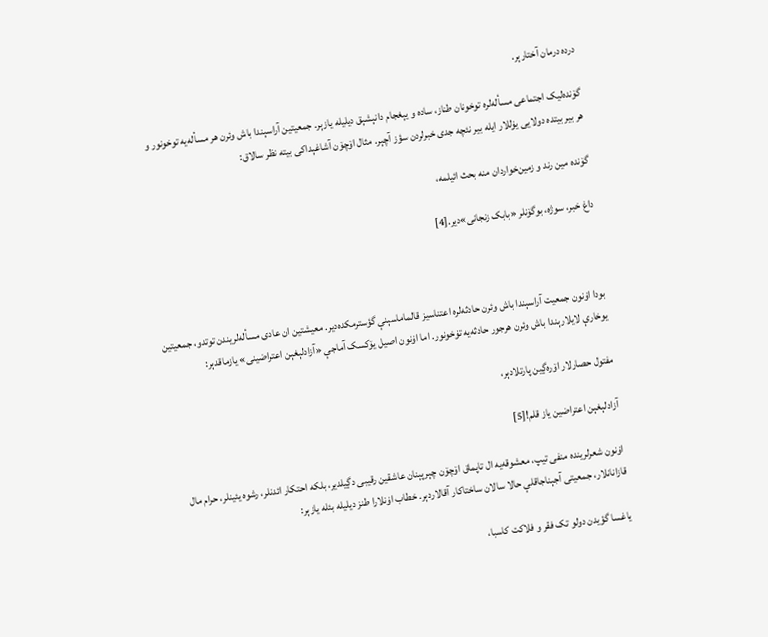درده درمان آختارېر.

گۆنده‌لیک اجتماعی مسأله‌لره توخونان طناز، ساده و یېغجام دانېشېق دیلیله یازېر. جمعیتین آراسېندا باش وئرن هر مسأله‌یه توخونور و هر بیر بیتده دولایی یۏللار ایله بیر نئچه جدی خبرلردن سؤز آچېر. مثال اۆچۆن آشاغېداکی بیته نظر سالاق:

گۆنده مین رند و زمین‌خواردان منه بحث ائیلمه،

داغ خبر، سوژه، بوگۆنلر «بابک زنجانی»دیر.[4]



بودا اۏنون جمعیت آراسېندا باش وئرن حادثه‌لره اعتناسیز قالماماسېنې گؤسترمکده‌دیر. معیشتین ان عادی مسأله‌لریندن توتدو، جمعیتین یوخارې لایلارېندا باش وئرن هرجور حادثه‌یه تۏخونور. اما اۏنون اصیل یۆکسک آماجې «آزادلېغېن اعتراضینی» یازماقدېر:

مفتول حصارلار اۆره‌ڲین پارتلادېر،

آزادلېغېن اعتراضین یاز قلم![5]

اۏنون شعرلرینده منفی تیپ، معشوقه‌یه ال تاپماق اۆچۆن چېرپېنان عاشقین رقیبی دڲیلدیر، بلکه احتکار ائدنلر، رشوه یئینلر، حرام مال قازانانلار، جمعیتی آجېناجاقلې حالا سالان ساختاکار آقالاردېر. خطاب اۏنلارا طنز دیلیله بئله یازېر:

یاغسا گؤیدن دولو تک فقر و فلاکت کاسبا،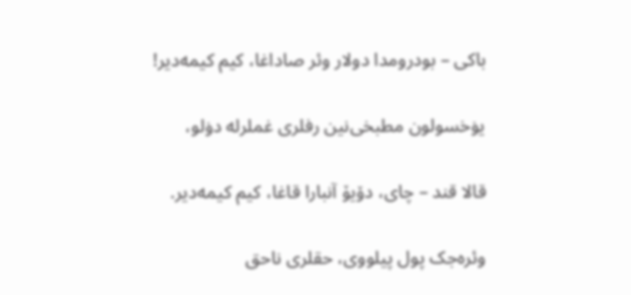باکی – بودرومدا دولار وئر صاداغا، کیم کیمه‌دیر!

یۏخسولون مطبخی‌نین رفلری غملرله دۏلو،

قالا قند – چای، دۆیۆ آنبارا قاغا، کیم کیمه‌دیر.

وئره‌جک پول پیلووی، حقلری ناحق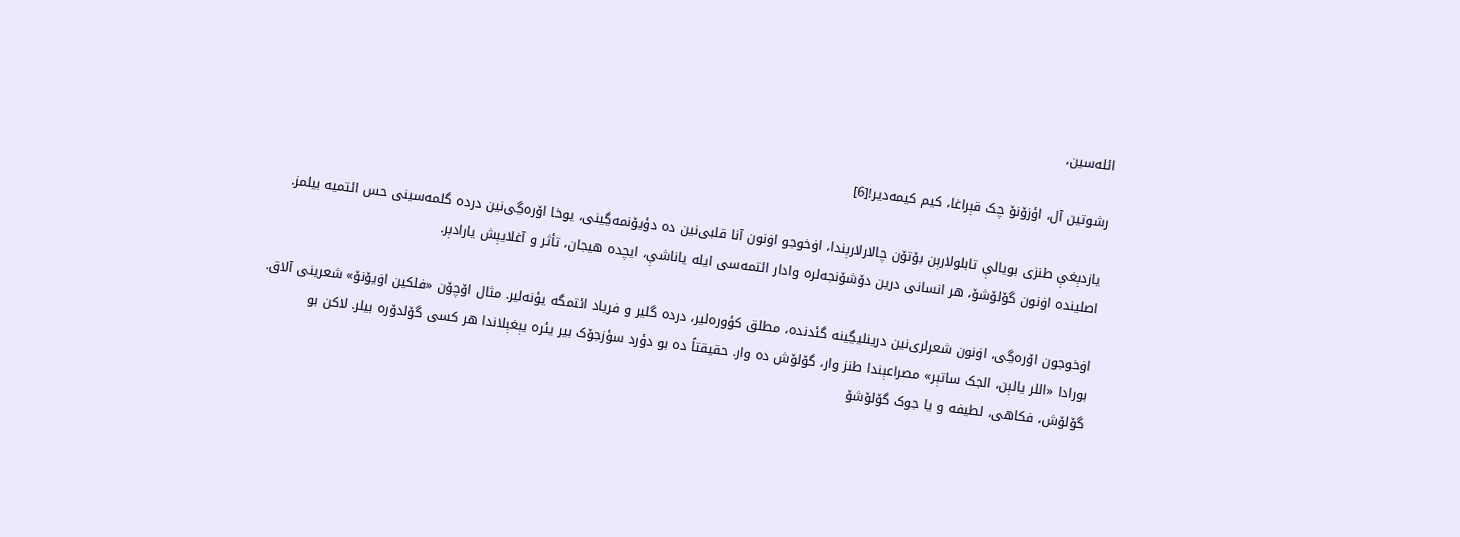ائله‌سین،

رشوتین آل، اؤزۆنۆ چک قېراغا، کیم کیمه‌دیر![6]

یازدېغې طنزی بویالې تابلولارېن بۆتۆن چالارلارېندا، اۏخوجو اۏنون آنا قلبی‌نین ده دؤیۆنمه‌ڲینی، یوخا اۆره‌ڲی‌نین درده گلمه‌سینی حس ائتمیه بیلمز. اصلینده اۏنون گۆلۆشۆ، هر انسانی درین دۆشۆنجه‌لره وادار ائتمه‌سی ایله یاناشې، ایچده هیجان، تأثر و آغلایېش یارادېر.

اۏخوجون اۆره‌ڲی، اۏنون شعرلری‌نین درینلیڲینه گئدنده، مطلق کؤوره‌لیر، درده گلیر و فریاد ائتمگه یؤنه‌لیر. مثال اۆچۆن «فلکین اۏیۆنۆ» شعرینی آلاق. بورادا «اللر یالېن، الجک ساتېر» مصراعېندا طنز وار، گۆلۆش ده وار. حقیقتاً ده بو دؤرد سؤزجۆک بیر یئره یېغېلاندا هر کسی گۆلدۆره بیلر. لاکن بو گۆلۆش، فکاهی، لطیفه و یا جوک گۆلۆشۆ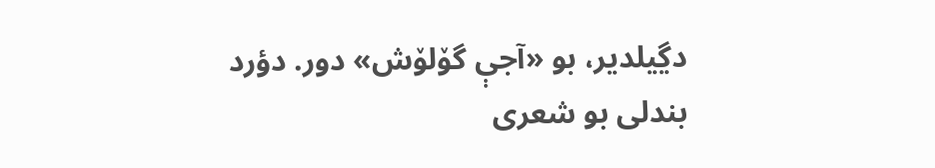دڲیلدیر، بو «آجې گۆلۆش» دور. دؤرد بندلی بو شعری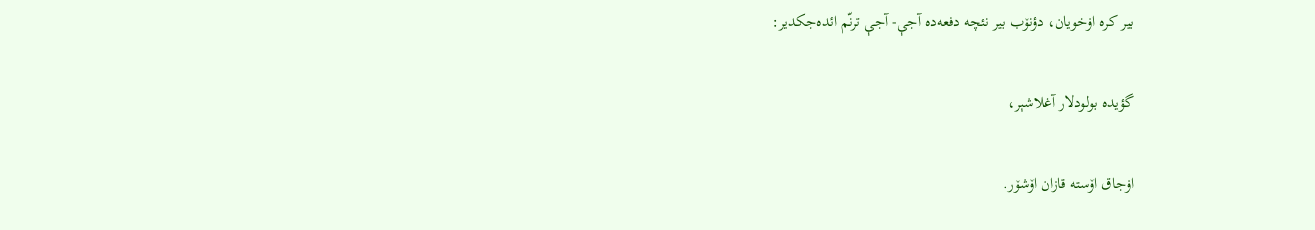بیر کره اۏخویان، دؤنۆب بیر نئچه دفعه‌ده آجې- آجې ترنّم ائده‌جکدیر:

گؤیده بولودلار آغلاشېر،

اۏجاق اۆسته قازان اۆشۆر.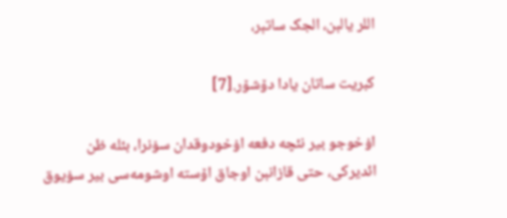اللر یالېن، الجک ساتېر،

کبریت ساتان یادا دۆشۆر.[7]

اۏخوجو بیر نئچه دفعه اۏخودوقدان سۏنرا، بئله ظن ائدیرکی، حتی قازانېن اوجاق اۆسته اوشومه‌سی بیر سۏیوق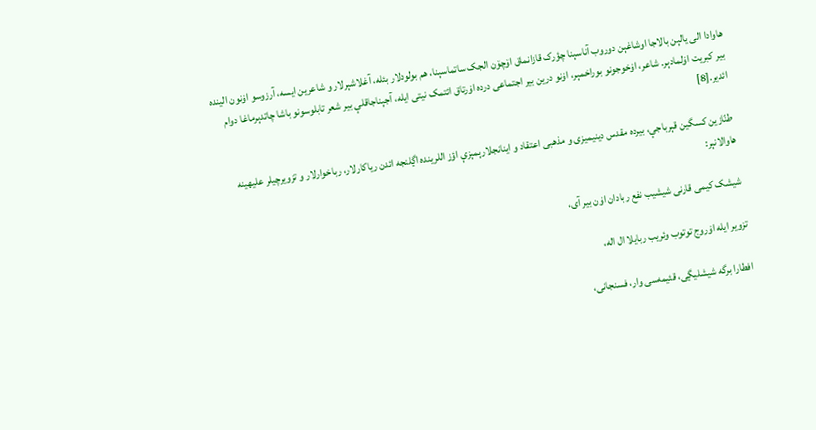هاوادا الی یالېن بالاجا اوشاغېن دوروب آناسېنا چؤرک قازانماق اۆچۆن الجک ساتماسېنا، هم بولودلار بئله، آغلاشېرلار و شاعرین ایسه، آرزوسو اۏنون الینده بیر کبریت اۏلمادېر. شاعر، اۏخوجونو بوراخمېر، اۏنو درین بیر اجتماعی درده اۏرتاق ائتمک نیتی ایله، آجېناجاقلې بیر شعر تابلوسونو باشا چاتدېرماغا دوام ائدیر.[8]

طنّازین کسگین قېرباجې، بیرده مقدس دینیمیزی و مذهبی اعتقاد و اینانجلارېمېزې اؤز اللرینده اڲلنجه ائدن ریاکارلار، رباخوارلار و تزویرچیلر علیهینه هاوالانېر:

شیشک کیمی قارنی شیشیب نفع ربادان اۏن بیر آی،

تزویر ایله اۏروج توتوب وئریب ربایلا ال اله،

افطارا برگه شیشلیڲی، قئیمه‌سی وار، فسنجانی،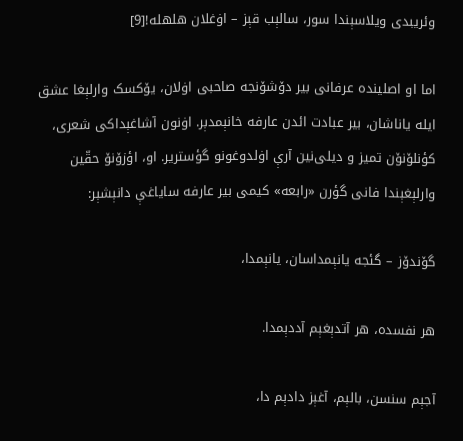وئریبدی ویلاسېندا سور، سالېب قېز – اۏغلان هلهله![9]

اما او اصلینده عرفانی بیر دۆشۆنجه صاحبی اۏلان، یۆکسک وارلېغا عشق ایله یاناشان، بیر عبادت ائدن عارفه خانېمدېر. اۏنون آشاغېداکی شعری، کؤنلۆنۆن تمیز و دیلی‌نین آرې اۏلدوغونو گؤستریر. او، اؤزۆنۆ حقّین وارلېغېندا فانی گؤرن «رابعه» کیمی بیر عارفه‌ سایاغې دانېشېر:

گۆندۆز – گئجه یانېمداسان، یانېمدا،

هر نفسده، هر آتدېغېم آددېمدا.

آجېم سنسن، بالېم، آغېز دادېم دا،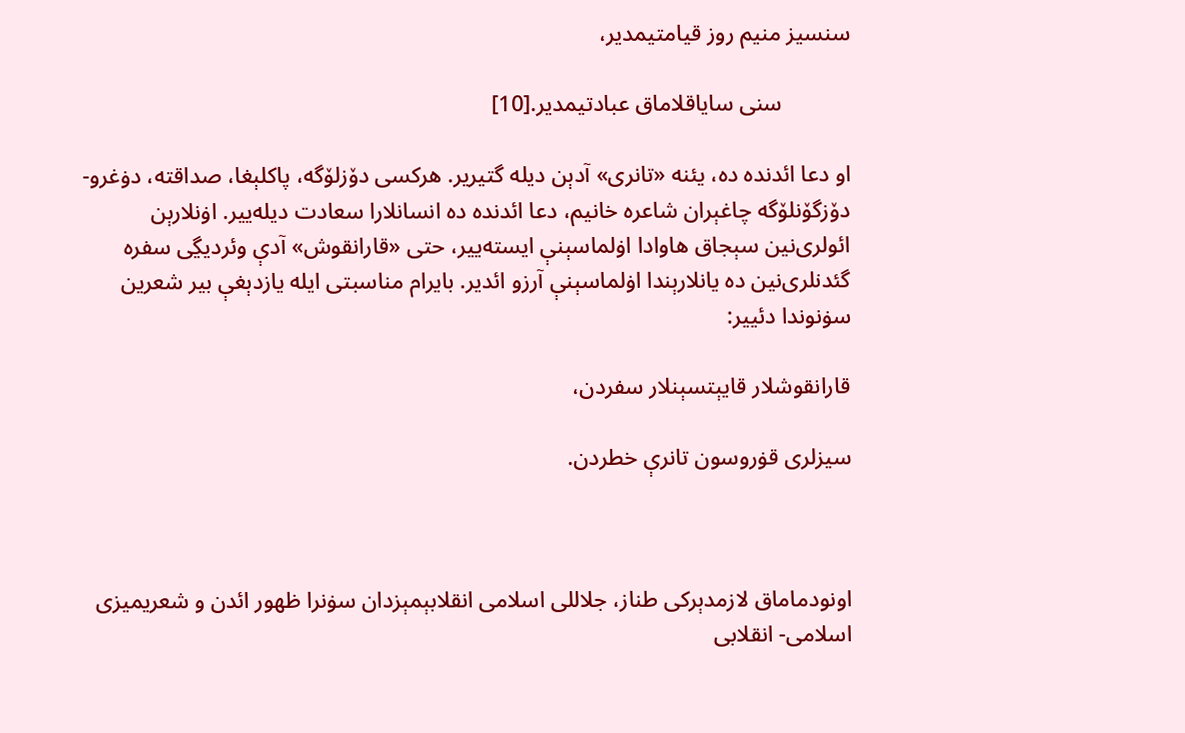سنسیز منیم روز قیامتیمدیر،

            سنی سایاقلاماق عبادتیمدیر.[10]

او دعا ائدنده ده، یئنه «تانری» آدېن دیله گتیریر. هرکسی دۆزلۆگه، پاکلېغا، صداقته، دۏغرو- دۆزگۆنلۆگه چاغېران شاعره خانیم، دعا ائدنده ده انسانلارا سعادت دیله‌ییر. اۏنلارېن ائولری‌نین سېجاق هاوادا اۏلماسېنې ایسته‌ییر، حتی «قارانقوش» آدې وئردیڲی سفره گئدنلری‌نین ده یانلارېندا اۏلماسېنې آرزو ائدیر. بایرام مناسبتی ایله یازدېغې بیر شعرین سۏنوندا دئییر:

قارانقوشلار قایېتسېنلار سفردن،

سیزلری قۏروسون تانرې خطردن.



اونودماماق لازمدېرکی طناز، جلاللی اسلامی انقلابېمېزدان سۏنرا ظهور ائدن و شعریمیزی اسلامی- انقلابی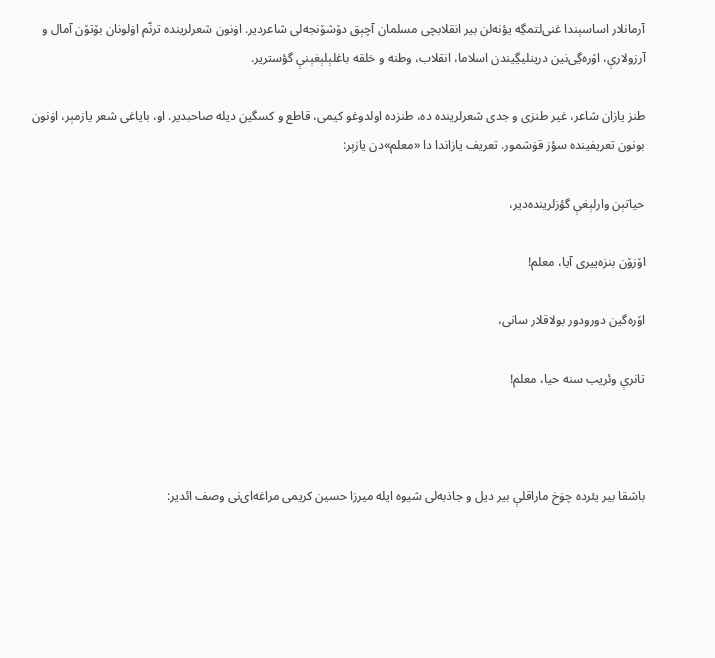آرمانلار اساسېندا غنی‌لتمڲه یؤنه‌لن بیر انقلابچی مسلمان آچېق دۆشۆنجه‌لی شاعردیر. اۏنون شعرلرینده ترنّم اۏلونان بۆتۆن آمال و آرزولارې، اۆره‌ڲی‌نین درینلیڲیندن اسلاما، انقلاب، وطنه و خلقه باغلېلېغېنې گؤستریر.

طنز یازان شاعر، غیر طنزی و جدی شعرلرینده ده، طنزده اولدوغو کیمی، قاطع و کسگین دیله صاحبدیر. او، بایاغی شعر یازمېر، اۏنون بونون تعریفینده سؤز قۏشمور. تعریف یازاندا دا «معلم»دن یازېر:

حیاتېن وارلېغې گؤزلرینده‌دیر،

اۆزۆن بنزه‌ییری آیا، معلم!

اۆره‌گین دورودور بولاقلار سانی،

تانرې وئریب سنه حیا، معلم!



باشقا بیر یئرده چۏخ ماراقلې بیر دیل و جاذبه‌لی شیوه ایله میرزا حسین کریمی مراغه‌ای‌نی وصف ائدیر: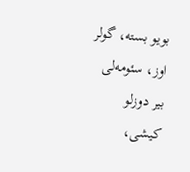بویو بسته، گولر اوز، سئومه‌لی بیر دوزلو کیشی،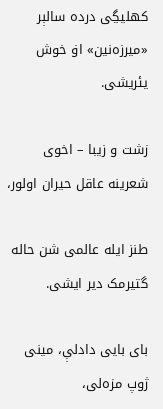کهلیڲی درده سالېر «میرزه‌نین» اۏ خوش یئریشی.

زشت و زیبا – اخوی شعرینه عاقل حیران اولور،

طنز ایله عالمی شن حاله گتیرمک دیر ایشی.

بای بایی دادلې، مینی ژوپ مزه‌لی،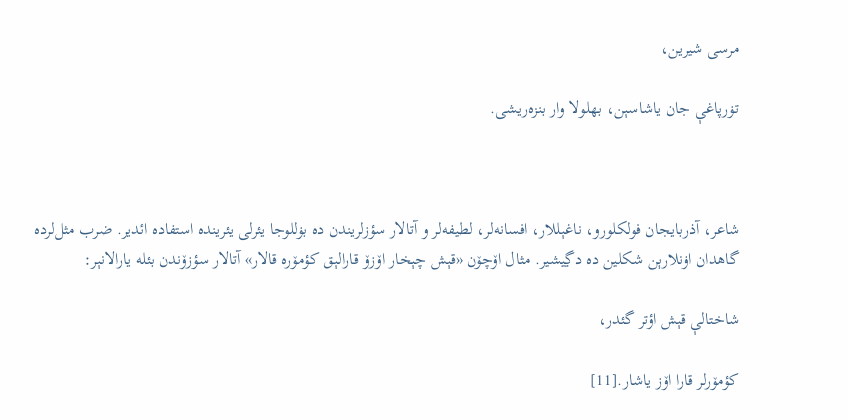مرسی شیرین،

تۏرپاغې جان یاشاسېن، بهلولا وار بنزه‌ریشی.



شاعر، آذربایجان فولکلورو، ناغېللار، افسانه‌لر، لطیفه‌لر و آتالار سؤزلریندن ده بۏللوجا یئرلی یئرینده استفاده ائدیر. ضرب مثل‌لرده گاهدان اۏنلارېن شکلین ده دڲیشیر. مثال اۆچۆن «قېش چېخار اۆزۆ قارالېق کؤمۆره قالار» آتالار سؤزۆندن بئله یارالانېر:

شاختالې قېش اؤتر گئدر،

کؤمۆرلر قارا اۆز یاشار.[11]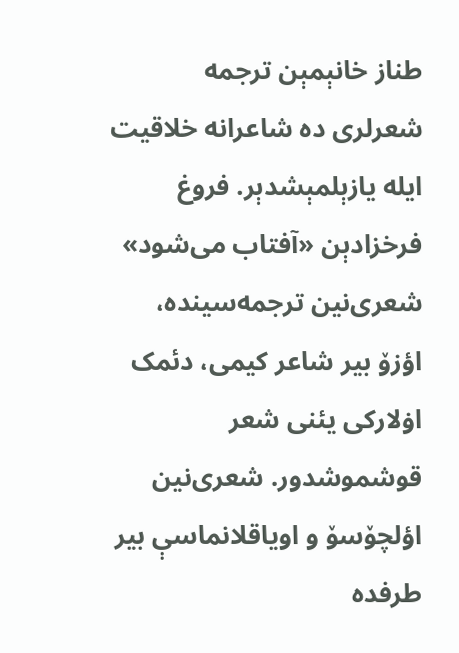طناز خانېمېن ترجمه شعرلری ده شاعرانه خلاقیت ایله یازېلمېشدېر. فروغ فرخزادېن «آفتاب می‌شود» شعری‌نین ترجمه‌سینده، اؤزۆ بیر شاعر کیمی، دئمک اۏلارکی یئنی شعر قوشموشدور. شعری‌نین اؤلچۆسۆ و اویاقلانماسې بیر طرفده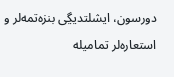دورسون، ایشلتدیڲی بنزه‌تمه‌لر و استعاره‌لر تمامیله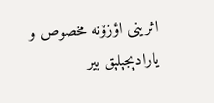اثرینی اؤزۆنه مخصوص و یارادېجېلېق بیر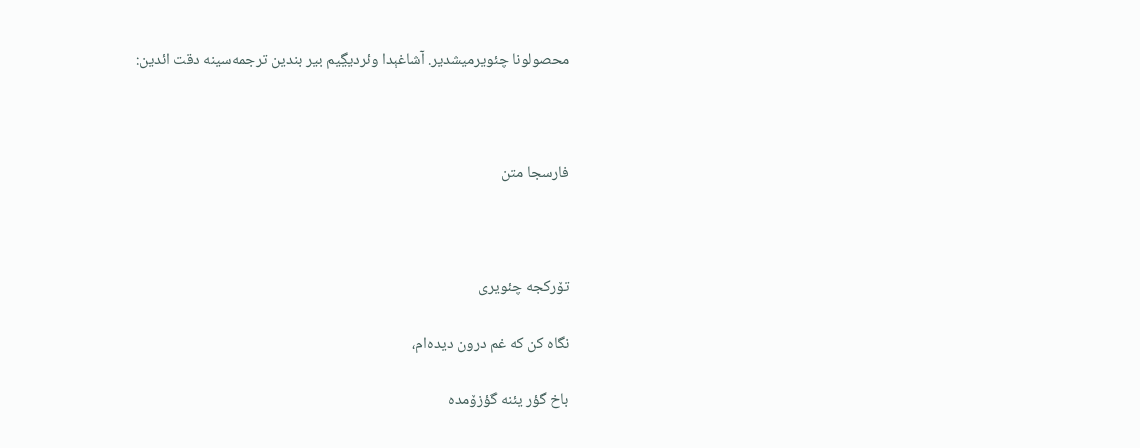محصولونا چئویرمیشدیر. آشاغېدا وئردیڲیم بیر بندین ترجمه‌سینه دقت ائدین:



فارسجا متن



تۆرکجه چئویری

نگاه کن که غم درون دیده‌ام،

باخ گؤر یئنه گؤزۆمده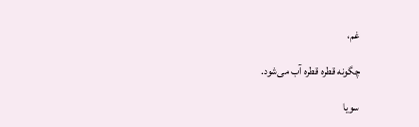غم،

چگونه قطره قطره آب می‌شود.

سویا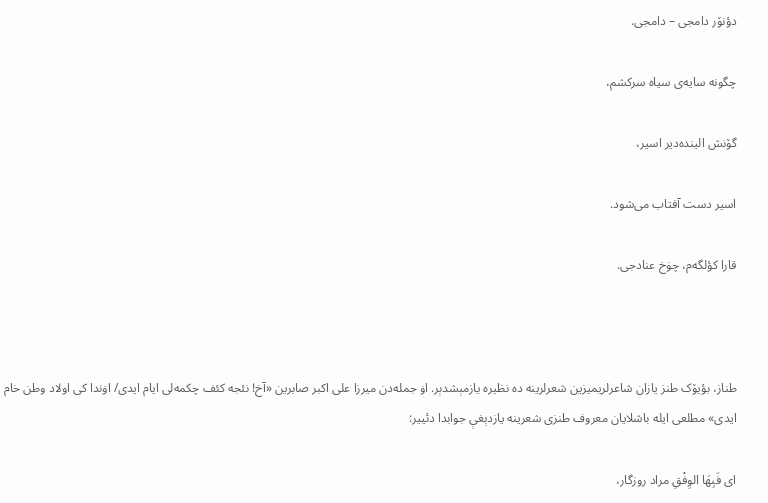دؤنۆر دامجی – دامجی.

چگونه سایه‌ی سیاه سرکشم،

گۆنش الینده‌دیر اسیر،

اسیر دست آفتاب می‌شود.

قارا کؤلگه‌م، چۏخ عنادجی.



طناز، بؤیۆک طنز یازان شاعرلریمیزین شعرلرینه ده نظیره یازمېشدېر. اۏ جمله‌دن میرزا علی اکبر صابرین «آخ! نئجه کئف چکمه‌لی ایام ایدی/ اۏندا کی اولاد وطن خام ایدی» مطلعی ایله باشلایان معروف طنزی شعرینه یازدېغې جوابدا دئییر:

ای فَبِهَا الوِفْقِ مراد روزگار،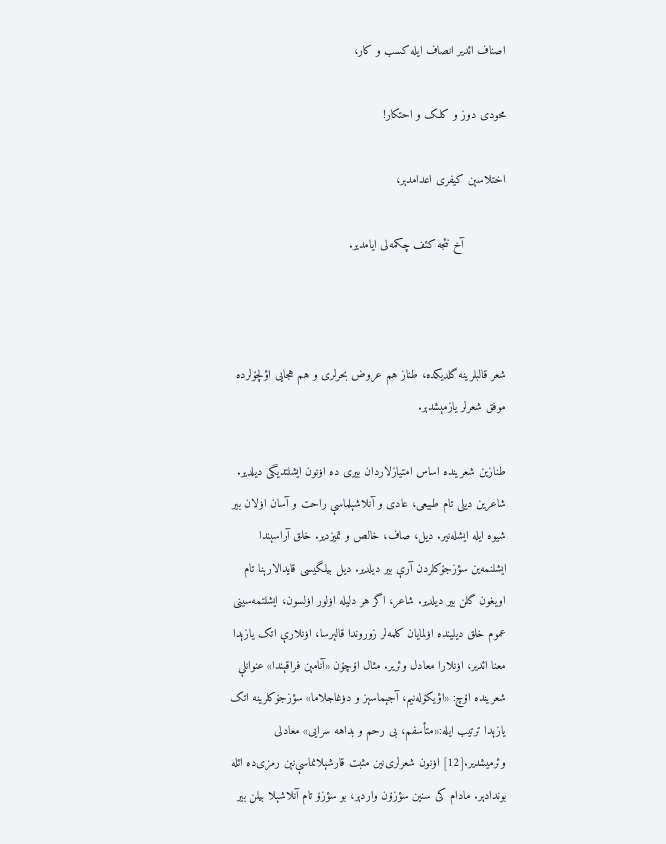اصناف ائدیر انصاف ایله کسب و کار،

محودی دوز و کلک و احتکار!

اختلاسېن کیفری اعدامدېر،

            آخ نئجه کئف چکمه‌لی ایامدیر.



شعر قالبلرینه گلدیکده، طناز هم عروض بحرلری و هم هجایی اؤلچۆلرده موفق شعرلر یازمېشدېر.

طنازین شعرینده اساس امتیازلاردان بیری ده اۏنون ایشلتدیگی دیلدیر. شاعرین دیلی تام طبیعی، عادی و آنلاشېلماسې راحت و آسان اۏلان بیر شیوه ایله ایشله‌نیر. دیل، صاف، خالص و تمیزدیر. خلق آراسېندا ایشلنمه‌ین سؤزجۆکلردن آرې بیر دیلدیر. دیل بیلگیسی قایدالارېنا تام اویغون گلن بیر دیلدیر. شاعر، اگر هر دلیله اۏلور اۏلسون، ایشلتمه‌سینی عموم خلق دیلینده اۏلمایان کلمه‌لر زوروندا قالېرسا، اۏنلارې اتک یازېدا معنا ائدیر، اۏنلارا معادل وئریر. مثال اۆچۆن «آنامېن فراقېندا» عنوانلې شعرینده اۆچ: «اؤیکۆله‌نیم، آجېماسېز و دۏغاجلاما» سؤزجۆکلرینه اتک یازېدا ترتیب ایله:«متأسفم، بی رحم و بداهه سرایی» معادلی وئرمیشدیر.[12] اۏنون شعرلری‌نین مثبت قارشېلانماسې‌نېن رمزی‌ده ائله بوندادېر. مادام کی سنین سؤزۆن واردېر، بو سؤزۆ تام آنلاشېلا بیلن بیر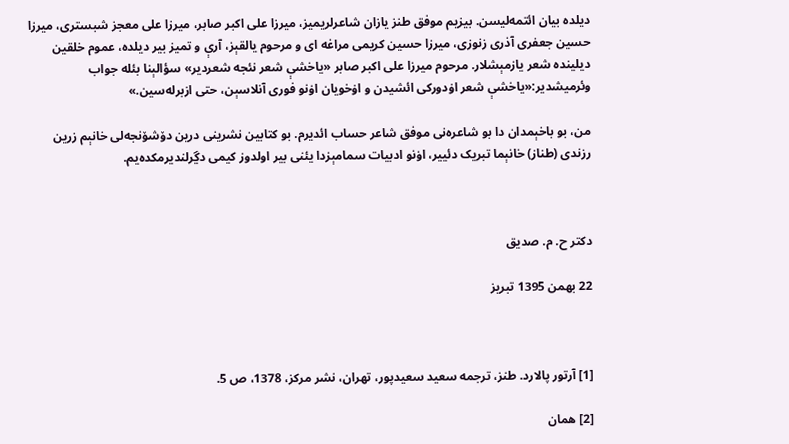دیلده بیان ائتمه‌لیسن. بیزیم موفق طنز یازان شاعرلریمیز، میرزا علی اکبر صابر، میرزا علی معجز شبستری، میرزا حسین جعفری آذری زنوزی، میرزا حسین کریمی مراغه ای و مرحوم یالقېز، آرې و تمیز بیر دیلده، عموم خلقین دیلینده شعر یازمېشلار. مرحوم میرزا علی اکبر صابر «یاخشې شعر نئجه شعردیر» سؤالېنا بئله جواب وئرمیشدیر:«یاخشې شعر اۏدورکی ائشیدن و اۏخویان اۏنو فوری آنلاسېن، حتی ازبرله‌سین.»

من، بو باخېمدان دا بو شاعره‌نی موفق شاعر حساب ائدیرم. بو کتابین نشرینی درین دۆشۆنجه‌لی خانېم زرین رزندی (طناز) خانېما تبریک دئییر، اۏنو ادبیات سمامېزدا یئنی بیر اولدوز کیمی دڲرلندیرمکده‌یم.



دکتر ح. م. صدیق

22 بهمن 1395 تبریز



[1] آرتور پالارد. طنز، ترجمه سعید سعیدپور، تهران، نشر مرکز، 1378، ص 5.

[2] همان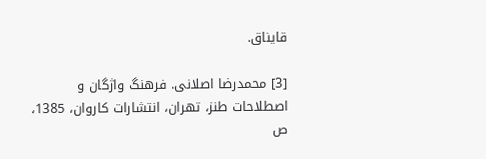قایناق.

[3] محمدرضا اصلانی. فرهنگ واژگان و اصطلاحات طنز، تهران، انتشارات کاروان، 1385، ص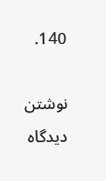140.

نوشتن دیدگاه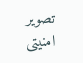تصویر امنیتی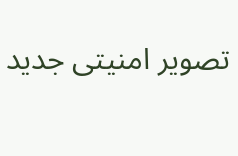تصویر امنیتی جدید